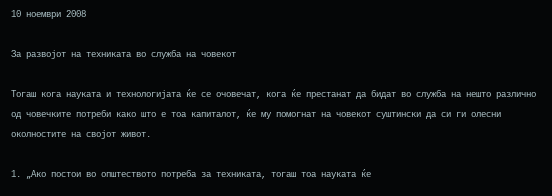10 ноември 2008

За развојот на техниката во служба на човекот

Тогаш кога науката и технологијата ќе се очовечат, кога ќе престанат да бидат во служба на нешто различно од човечките потреби како што е тоа капиталот, ќе му помогнат на човекот суштински да си ги олесни околностите на својот живот.

1. „Ако постои во општеството потреба за техниката, тогаш тоа науката ќе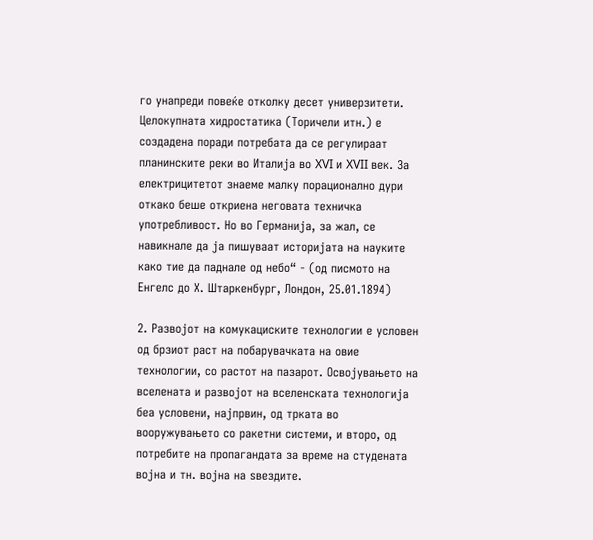го унапреди повеќе отколку десет универзитети. Целокупната хидростатика (Торичели итн.) е создадена поради потребата да се регулираат планинските реки во Италија во XVI и XVII век. За електрицитетот знаеме малку порационално дури откако беше откриена неговата техничка употребливост. Но во Германија, за жал, се навикнале да ја пишуваат историјата на науките како тие да паднале од небо“ - (од писмото на Енгелс до Х. Штаркенбург, Лондон, 25.01.1894)

2. Развојот на комукациските технологии е условен од брзиот раст на побарувачката на овие технологии, со растот на пазарот. Освојувањето на вселената и развојот на вселенската технологија беа условени, најпрвин, од трката во вооружувањето со ракетни системи, и второ, од потребите на пропагандата за време на студената војна и тн. војна на ѕвездите.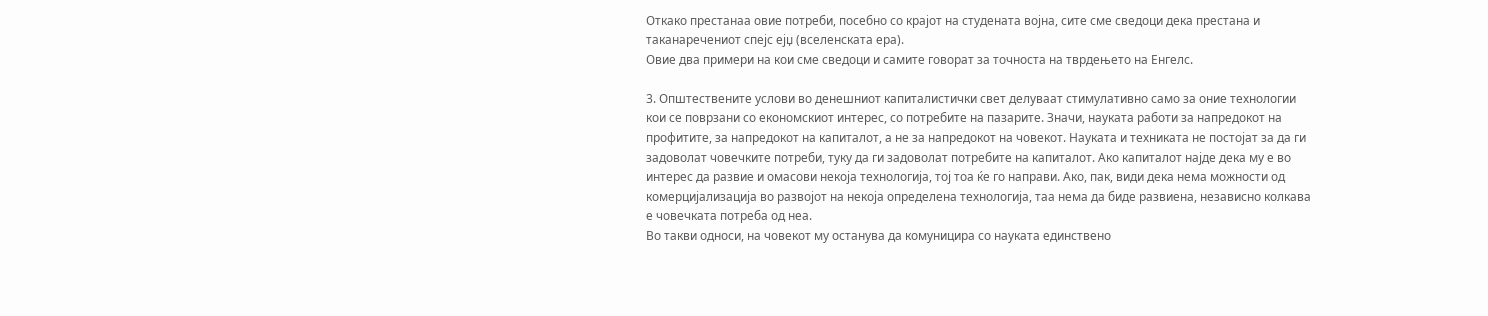Откако престанаа овие потреби, посебно со крајот на студената војна, сите сме сведоци дека престана и таканаречениот спејс ејџ (вселенската ера).
Овие два примери на кои сме сведоци и самите говорат за точноста на тврдењето на Енгелс.

3. Општествените услови во денешниот капиталистички свет делуваат стимулативно само за оние технологии кои се поврзани со економскиот интерес, со потребите на пазарите. Значи, науката работи за напредокот на профитите, за напредокот на капиталот, а не за напредокот на човекот. Науката и техниката не постојат за да ги задоволат човечките потреби, туку да ги задоволат потребите на капиталот. Ако капиталот најде дека му е во интерес да развие и омасови некоја технологија, тој тоа ќе го направи. Ако, пак, види дека нема можности од комерцијализација во развојот на некоја определена технологија, таа нема да биде развиена, независно колкава е човечката потреба од неа.
Во такви односи, на човекот му останува да комуницира со науката единствено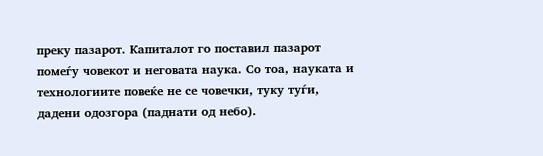преку пазарот. Капиталот го поставил пазарот помеѓу човекот и неговата наука. Со тоа, науката и технологиите повеќе не се човечки, туку туѓи, дадени одозгора (паднати од небо).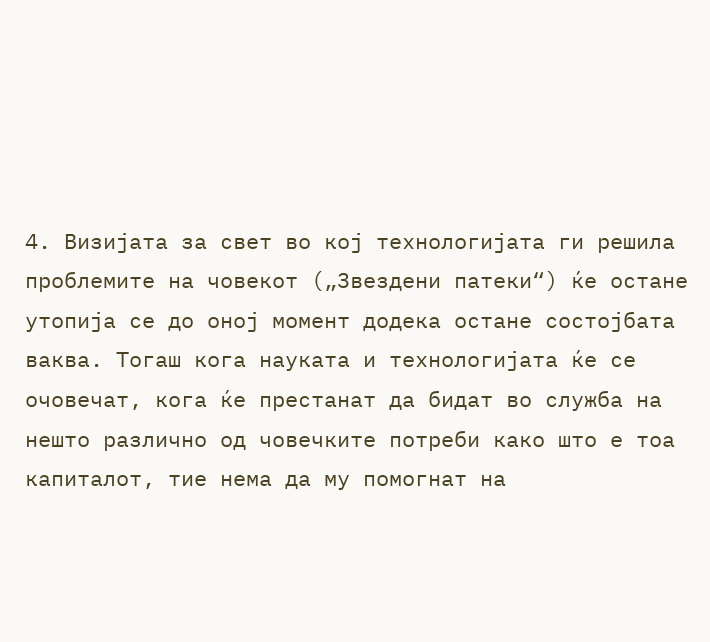4. Визијата за свет во кој технологијата ги решила проблемите на човекот („Звездени патеки“) ќе остане утопија се до оној момент додека остане состојбата ваква. Тогаш кога науката и технологијата ќе се очовечат, кога ќе престанат да бидат во служба на нешто различно од човечките потреби како што е тоа капиталот, тие нема да му помогнат на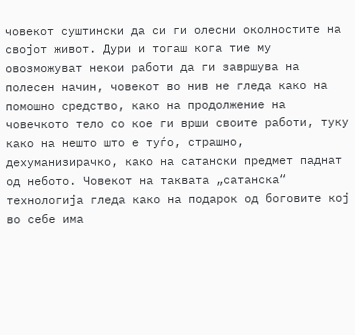човекот суштински да си ги олесни околностите на својот живот. Дури и тогаш кога тие му овозможуват некои работи да ги завршува на полесен начин, човекот во нив не гледа како на помошно средство, како на продолжение на човечкото тело со кое ги врши своите работи, туку како на нешто што е туѓо, страшно, дехуманизирачко, како на сатански предмет паднат од небото. Човекот на таквата „сатанска“ технологија гледа како на подарок од боговите кој во себе има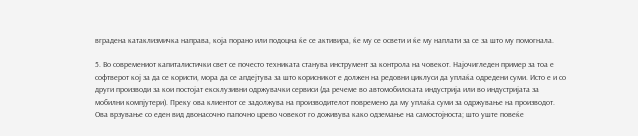вградена катаклизмичка направа, која порано или подоцна ќе се активира, ќе му се освети и ќе му наплати за се за што му помогнала.

5. Во современиот капиталистички свет се почесто техниката станува инструмент за контрола на човекот. Најочигледен пример за тоа е софтверот кој за да се користи, мора да се апдејтува за што корисникот е должен на редовни циклуси да уплаќа одредени суми. Исто е и со други производи за кои постојат ексклузивни одржувачки сервиси (да речеме во автомобилската индустрија или во индустријата за мобилни компјутери). Преку ова клиентот се задолжува на производителот повремено да му уплаќа суми за одржување на производот. Ова врзување со еден вид двонасочно папочно црево човекот го доживува како одземање на самостојноста; што уште повеќе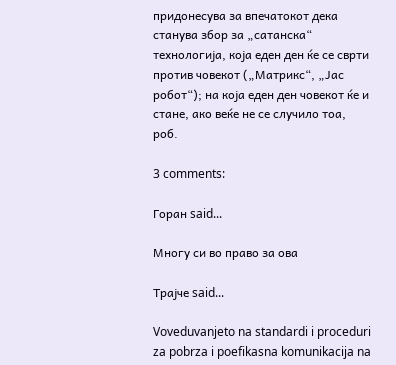придонесува за впечатокот дека станува збор за „сатанска“ технологија, која еден ден ќе се сврти против човекот („Матрикс“, „Јас робот“); на која еден ден човекот ќе и стане, ако веќе не се случило тоа, роб.

3 comments:

Горан said...

Многу си во право за ова

Трајче said...

Voveduvanjeto na standardi i proceduri za pobrza i poefikasna komunikacija na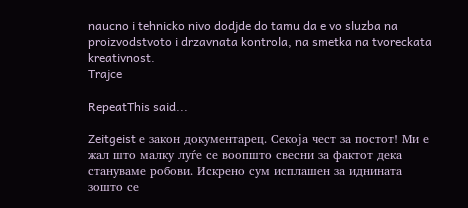naucno i tehnicko nivo dodjde do tamu da e vo sluzba na proizvodstvoto i drzavnata kontrola, na smetka na tvoreckata kreativnost.
Trajce

RepeatThis said...

Zeitgeist е закон документарец. Секоја чест за постот! Ми е жал што малку луѓе се воопшто свесни за фактот дека стануваме робови. Искрено сум исплашен за иднината зошто се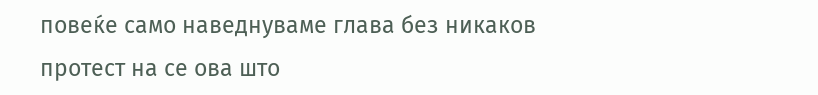повеќе само наведнуваме глава без никаков протест на се ова што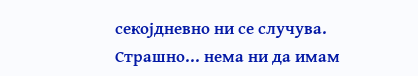секојдневно ни се случува. Страшно... нема ни да имам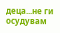деца...не ги осудувам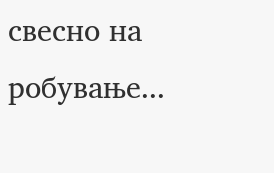свесно на робување...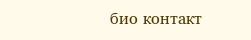био контакт